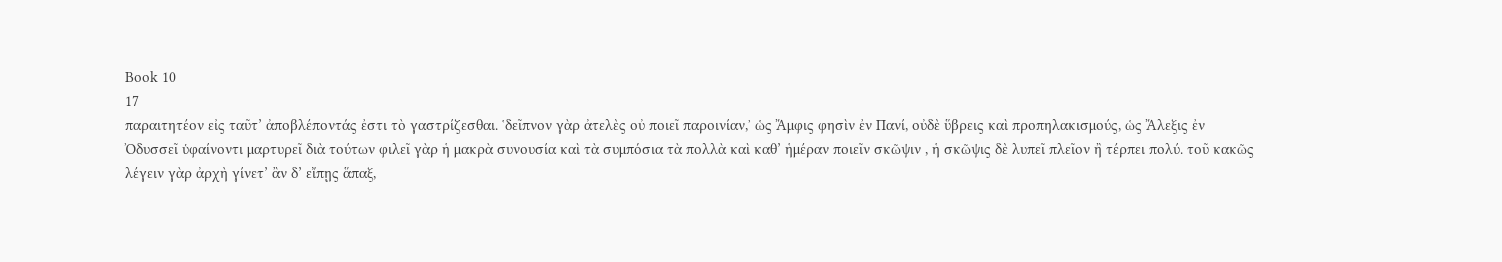Book 10
17
παραιτητέον εἰς ταῦτ’ ἀποβλέποντάς ἐστι τὸ γαστρίζεσθαι. ῾δεῖπνον γὰρ ἀτελὲς οὐ ποιεῖ παροινίαν,᾽ ὡς Ἄμφις φησὶν ἐν Πανί, οὐδὲ ὕβρεις καὶ προπηλακισμούς, ὡς Ἄλεξις ἐν Ὀδυσσεῖ ὑφαίνοντι μαρτυρεῖ διὰ τούτων φιλεῖ γὰρ ἡ μακρὰ συνουσία καὶ τὰ συμπόσια τὰ πολλὰ καὶ καθ’ ἡμέραν ποιεῖν σκῶψιν , ἡ σκῶψις δὲ λυπεῖ πλεῖον ἢ τέρπει πολύ. τοῦ κακῶς λέγειν γὰρ ἀρχὴ γίνετ’ ἂν δ’ εἴπῃς ἅπαξ,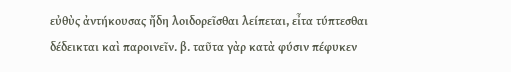εὐθὺς ἀντήκουσας ἤδη λοιδορεῖσθαι λείπεται, εἶτα τύπτεσθαι δέδεικται καὶ παροινεῖν. β. ταῦτα γὰρ κατὰ φύσιν πέφυκεν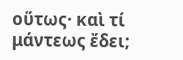οὕτως· καὶ τί μάντεως ἔδει;